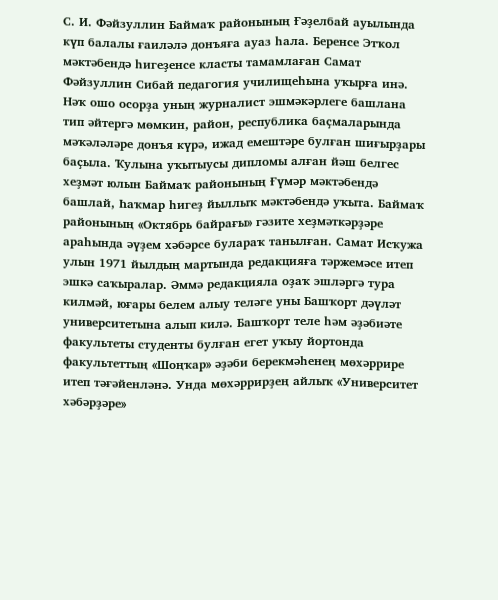С. И. Фәйзуллин Баймаҡ районының Ғәҙелбай ауылында күп балалы ғаиләлә донъяға ауаз һала. Беренсе Этҡол мәктәбендә һигеҙенсе класты тамамлаған Самат Фәйзуллин Сибай педагогия училищеһына уҡырға инә. Нәҡ ошо осорҙа уның журналист эшмәкәрлеге башлана тип әйтергә мөмкин, район, республика баҫмаларында мәҡәләләре донъя күрә, ижад емештәре булған шиғырҙары баҫыла. Ҡулына уҡытыусы дипломы алған йәш белгес хеҙмәт юлын Баймаҡ районының Ғүмәр мәктәбендә башлай, Һаҡмар һигеҙ йыллыҡ мәктәбендә уҡыта. Баймаҡ районының «Октябрь байрағы» гәзите хеҙмәткәрҙәре араһында әүҙем хәбәрсе булараҡ танылған. Самат Исҡужа улын 1971 йылдың мартында редакцияға тәржемәсе итеп эшкә саҡыралар. Әммә редакцияла оҙаҡ эшләргә тура килмәй, юғары белем алыу теләге уны Башҡорт дәүләт университетына алып килә. Башҡорт теле һәм әҙәбиәте факультеты студенты булған егет уҡыу йортонда факультеттың «Шоңҡар» әҙәби берекмәһенең мөхәррире итеп тәғәйенләнә. Унда мөхәррирҙең айлыҡ «Университет хәбәрҙәре»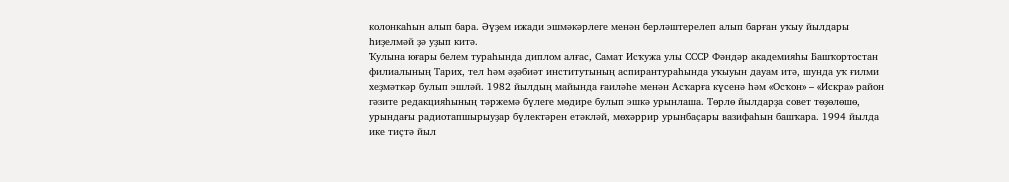колонкаһын алып бара. Әүҙем ижади эшмәкәрлеге менән берләштерелеп алып барған уҡыу йылдары һиҙелмәй ҙә уҙып китә.
Ҡулына юғары белем тураһында диплом алғас, Самат Исҡужа улы СССР Фәндәр академияһы Башҡортостан филиалының Тарих, тел һәм әҙәбиәт институтының аспирантураһында уҡыуын дауам итә, шунда уҡ ғилми хеҙмәткәр булып эшләй. 1982 йылдың майында ғаиләһе менән Асҡарға күсенә һәм «Осҡон» – «Искра» район гәзите редакцияһының тәржемә бүлеге мөдире булып эшкә урынлаша. Төрлө йылдарҙа совет төҙөлөшө, урындағы радиотапшырыуҙар бүлектәрен етәкләй, мөхәррир урынбаҫары вазифаһын башҡара. 1994 йылда ике тиҫтә йыл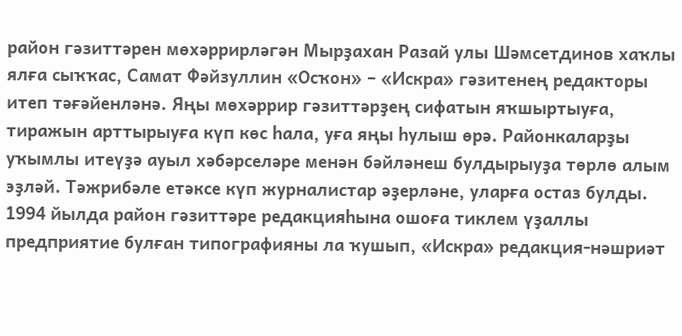район гәзиттәрен мөхәррирләгән Мырҙахан Разай улы Шәмсетдинов хаҡлы ялға сыҡҡас, Самат Фәйзуллин «Осҡон» – «Искра» гәзитенең редакторы итеп тәғәйенләнә. Яңы мөхәррир гәзиттәрҙең сифатын яҡшыртыуға, тиражын арттырыуға күп көс һала, уға яңы һулыш өрә. Районкаларҙы уҡымлы итеүҙә ауыл хәбәрселәре менән бәйләнеш булдырыуҙа төрлө алым эҙләй. Тәжрибәле етәксе күп журналистар әҙерләне, уларға остаз булды. 1994 йылда район гәзиттәре редакцияһына ошоға тиклем үҙаллы предприятие булған типографияны ла ҡушып, «Искра» редакция-нәшриәт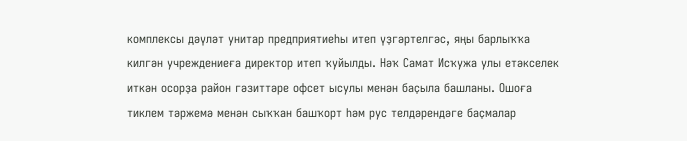комплексы дәүләт унитар предприятиеһы итеп үҙгәртелгәс, яңы барлыҡҡа килгән учреждениеға директор итеп ҡуйылды. Нәҡ Самат Исҡужа улы етәкселек иткән осорҙа район гәзиттәре офсет ысулы менән баҫыла башланы. Ошоға тиклем тәржемә менән сыҡҡан башҡорт һәм рус телдәрендәге баҫмалар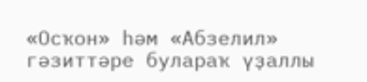«Осҡон» һәм «Абзелил» гәзиттәре булараҡ үҙаллы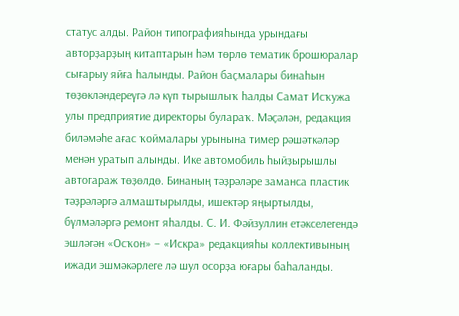статус алды. Район типографияһында урындағы авторҙарҙың китаптарын һәм төрлө тематик брошюралар сығарыу яйға һалынды. Район баҫмалары бинаһын төҙөкләндереүгә лә күп тырышлыҡ һалды Самат Исҡужа улы предприятие директоры булараҡ. Мәҫәлән, редакция биләмәһе ағас ҡоймалары урынына тимер рәшәткәләр менән уратып алынды. Ике автомобиль һыйҙырышлы автогараж төҙөлдө. Бинаның тәҙрәләре заманса пластик тәҙрәләргә алмаштырылды, ишектәр яңыртылды, бүлмәләргә ремонт яһалды. С. И. Фәйзуллин етәкселегендә эшләгән «Осҡон» – «Искра» редакцияһы коллективының ижади эшмәкәрлеге лә шул осорҙа юғары баһаланды.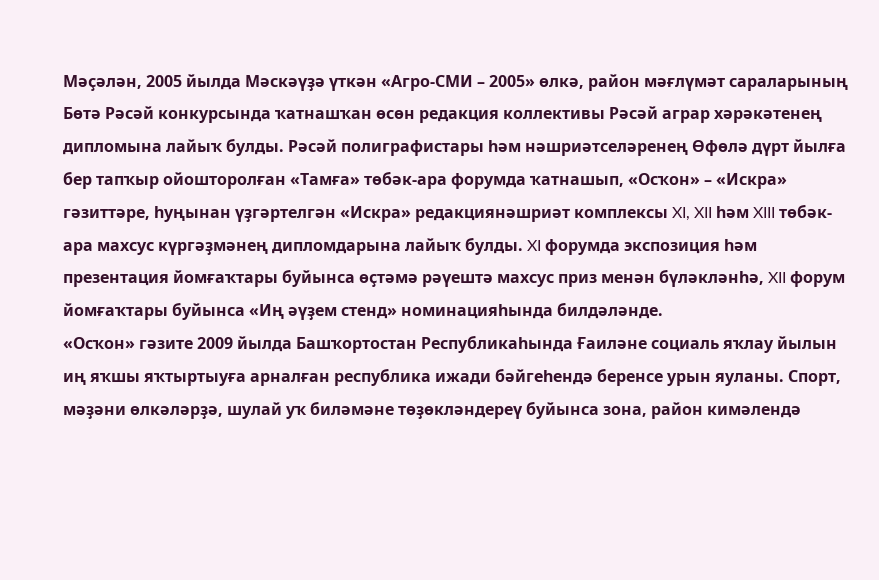Мәҫәлән, 2005 йылда Мәскәүҙә үткән «Агро-СМИ – 2005» өлкә, район мәғлүмәт сараларының Бөтә Рәсәй конкурсында ҡатнашҡан өсөн редакция коллективы Рәсәй аграр хәрәкәтенең дипломына лайыҡ булды. Рәсәй полиграфистары һәм нәшриәтселәренең Өфөлә дүрт йылға бер тапҡыр ойошторолған «Тамға» төбәк-ара форумда ҡатнашып, «Осҡон» – «Искра» гәзиттәре, һуңынан үҙгәртелгән «Искра» редакциянәшриәт комплексы XI, XII һәм XIII төбәк-ара махсус күргәҙмәнең дипломдарына лайыҡ булды. XI форумда экспозиция һәм презентация йомғаҡтары буйынса өҫтәмә рәүештә махсус приз менән бүләкләнһә, XII форум йомғаҡтары буйынса «Иң әүҙем стенд» номинацияһында билдәләнде.
«Осҡон» гәзите 2009 йылда Башҡортостан Республикаһында Ғаиләне социаль яҡлау йылын иң яҡшы яҡтыртыуға арналған республика ижади бәйгеһендә беренсе урын яуланы. Спорт, мәҙәни өлкәләрҙә, шулай уҡ биләмәне төҙөкләндереү буйынса зона, район кимәлендә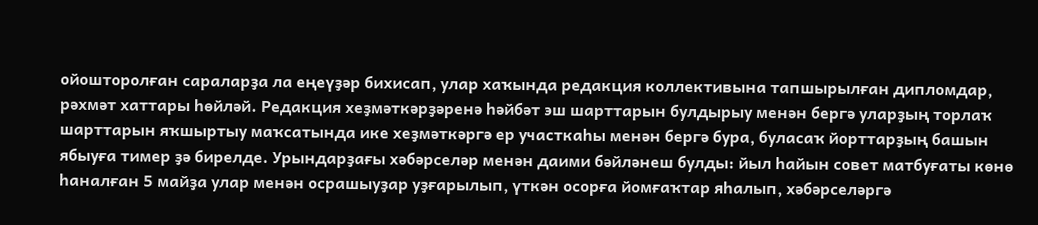ойошторолған сараларҙа ла еңеүҙәр бихисап, улар хаҡында редакция коллективына тапшырылған дипломдар, рәхмәт хаттары һөйләй. Редакция хеҙмәткәрҙәренә һәйбәт эш шарттарын булдырыу менән бергә уларҙың торлаҡ шарттарын яҡшыртыу маҡсатында ике хеҙмәткәргә ер участкаһы менән бергә бура, буласаҡ йорттарҙың башын ябыуға тимер ҙә бирелде. Урындарҙағы хәбәрселәр менән даими бәйләнеш булды: йыл һайын совет матбуғаты көнө һаналған 5 майҙа улар менән осрашыуҙар уҙғарылып, үткән осорға йомғаҡтар яһалып, хәбәрселәргә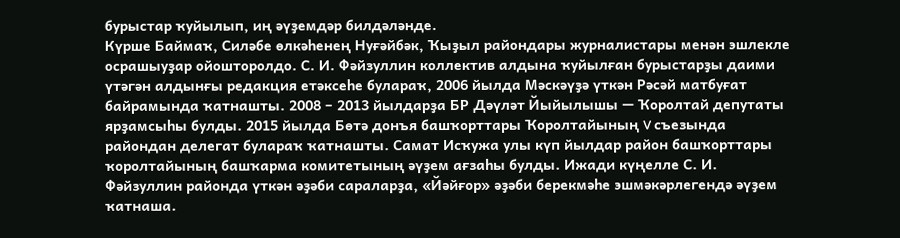бурыстар ҡуйылып, иң әүҙемдәр билдәләнде.
Күрше Баймаҡ, Силәбе өлкәһенең Нуғәйбәк, Ҡыҙыл райондары журналистары менән эшлекле осрашыуҙар ойошторолдо. С. И. Фәйзуллин коллектив алдына ҡуйылған бурыстарҙы даими үтәгән алдынғы редакция етәксеһе булараҡ, 2006 йылда Мәскәүҙә үткән Рәсәй матбуғат байрамында ҡатнашты. 2008 – 2013 йылдарҙа БР Дәүләт Йыйылышы — Ҡоролтай депутаты ярҙамсыһы булды. 2015 йылда Бөтә донъя башҡорттары Ҡоролтайының V съезында райондан делегат булараҡ ҡатнашты. Самат Исҡужа улы күп йылдар район башҡорттары ҡоролтайының башҡарма комитетының әүҙем ағзаһы булды. Ижади күңелле С. И. Фәйзуллин районда үткән әҙәби сараларҙа, «Йәйғор» әҙәби берекмәһе эшмәкәрлегендә әүҙем ҡатнаша.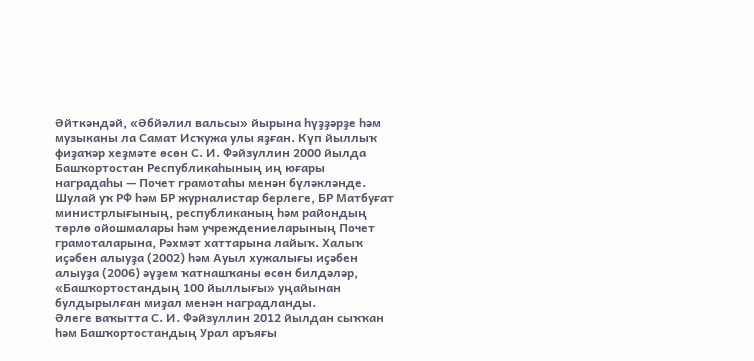Әйткәндәй, «Әбйәлил вальсы» йырына һүҙҙәрҙе һәм музыканы ла Самат Исҡужа улы яҙған. Күп йыллыҡ фиҙаҡәр хеҙмәте өсөн С. И. Фәйзуллин 2000 йылда Башҡортостан Республикаһының иң юғары наградаһы — Почет грамотаһы менән бүләкләнде. Шулай уҡ РФ һәм БР журналистар берлеге, БР Матбуғат министрлығының, республиканың һәм райондың төрлө ойошмалары һәм учреждениеларының Почет грамоталарына, Рәхмәт хаттарына лайыҡ. Халыҡ иҫәбен алыуҙа (2002) һәм Ауыл хужалығы иҫәбен алыуҙа (2006) әүҙем ҡатнашҡаны өсөн билдәләр, «Башҡортостандың 100 йыллығы» уңайынан булдырылған миҙал менән наградланды.
Әлеге ваҡытта С. И. Фәйзуллин 2012 йылдан сыҡҡан һәм Башҡортостандың Урал аръяғы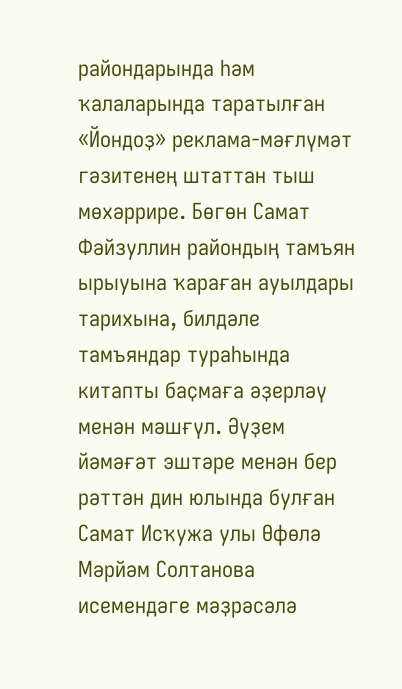райондарында һәм ҡалаларында таратылған «Йондоҙ» реклама-мәғлүмәт гәзитенең штаттан тыш мөхәррире. Бөгөн Самат Фәйзуллин райондың тамъян ырыуына ҡараған ауылдары тарихына, билдәле тамъяндар тураһында китапты баҫмаға әҙерләү менән мәшғүл. Әүҙем йәмәғәт эштәре менән бер рәттән дин юлында булған Самат Исҡужа улы Өфөлә Мәрйәм Солтанова исемендәге мәҙрәсәлә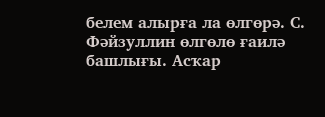белем алырға ла өлгөрә. С. Фәйзуллин өлгөлө ғаилә башлығы. Асҡар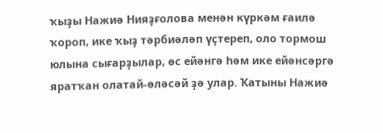ҡыҙы Нажиә Нияҙғолова менән күркәм ғаилә ҡороп, ике ҡыҙ тәрбиәләп үҫтереп, оло тормош юлына сығарҙылар, өс ейәнгә һәм ике ейәнсәргә яратҡан олатай-өләсәй ҙә улар. Ҡатыны Нажиә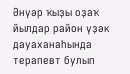Әнүәр ҡыҙы оҙаҡ йылдар район үҙәк дауаханаһында терапевт булып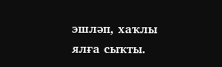эшләп, хаҡлы ялға сыҡты.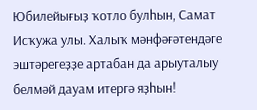Юбилейығыҙ ҡотло булһын, Самат Исҡужа улы. Халыҡ мәнфәғәтендәге эштәрегеҙҙе артабан да арыуталыу белмәй дауам итергә яҙһын!